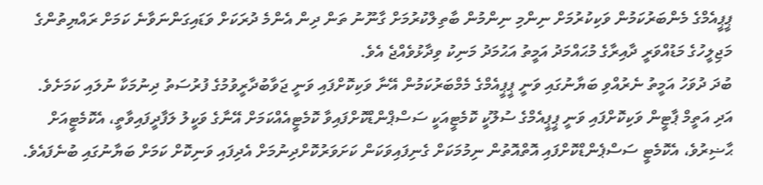ޕީޕީއެމްގެ މެންބަރުކަމުން ވަކިކުރުމަށް ނިންމި ނިންމުން ބާތިލްކުރުމަށް ގާނޫނު ތަން ދިން އެންމެ ދުރަކަށް ވަޑައިގަންނަވާނެ ކަމަށް ރައްޔިތުންގެ މަޖިލީހުގެ މަޑުއްވަރީ ދާއިރާގެ މުޙައްމަދު އަމީތު އަޙުމަދު މަނިކު ވިދާޅުވެއްޖެ އެވެ.
ބުދަ ދުވަހު އަމީތު ނެރުއްވި ބަޔާނުގައި ވަނީ ޕީޕީއެމްގެ މެމްބަރުކަމުން އޭނާ ވަކިކޮށްފައި ވަނީ ޖަވާބުދާރީވުމުގެ ފުރުސަތު ދިނުމަކާ ނުލައި ކަމަށެވެ. އަދި އަތީމް ޕާޓީން ވަކިކޮށްފައި ވަނީ ޕީޕީއެމްގެ ސުލޫކީ ކޮމެޓީއަކީ ސަސްޕްންޑްކޮށްފައިވާ ކޮމެޓީއެއްކަމަށް އޭނާގެ ވަކީލު ލަފާދީފައިވާތީ، އެކޮމެޓީއަށް ޙާޟިރުވެ، އެކޮމެޓީ ސަސްޕެންޑްކޮށްފައި އޮތްއޮތުން ނިމުމަކަށް ގެނިފައިވަކަން ކަށަވަރުކޮށްދިނުމަށް އެދިފައި ވަނިކޮށް ކަމަށް ބަޔާނުގައި ބުނެފައެވެ.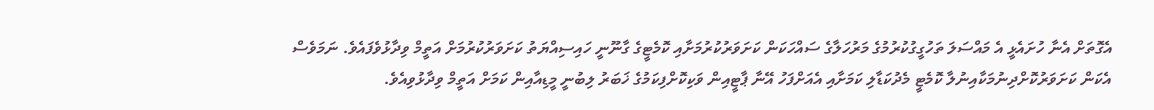އެގޮތަށް އެނާ ހުށައެޅީ އެ މައްސަލަ ތަހުގީގުކުރުމުގެ މަރުހަލާގެ ސައްހަކަން ކަށަވަރުކުރުމަށާއި ކޮމެޓީގެ ގާނޫނީ ހައިސިއްޔަތު ކަށަވަރުކުރުމަށް އަތީމް ވިދާޅުވެފައެވެ. ނަމަވެސް އެކަން ކަށަވަރުކޮށްދިނުމަކާއިނުލާ ކޮމެޓީ މެދުކަޑާލި ކަމަށާއި އެއަށްފަހު އޭނާ ޕާޓީއިން ވަކިކޮށްފިކަމުގެ ޚަބަރު ލިބުނީ މީޑިއާއިން ކަމަށް އަތީމް ވިދާޅުވިއެވެ.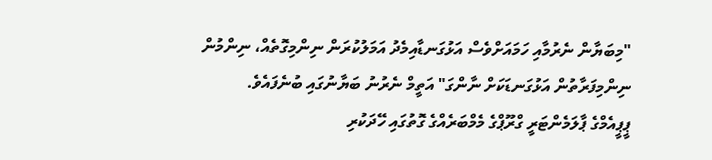"މިބަޔާން ނެރުމާއި ހަމައަށްވެސް އަޅުގަނޑާއިމެދު އަމަލުކުރަން ނިންމިގޮތެއް، ނިންމުން ނިންމިފަރާތުން އަޅުގަނޑަކަށް ނާންގަ" އަތީމް ނެރުނު ބަޔާނުގައި ބުނެފައެވެ.
ޕީޕީއެމްގެ ޕާލަމެންޓަރީ ގްރޫޕްގެ މެމްބަރެއްގެ ގޮތުގައި ހޭދަކުރި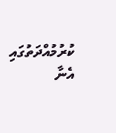ކުރުމުއްދަތުގައި އެނާ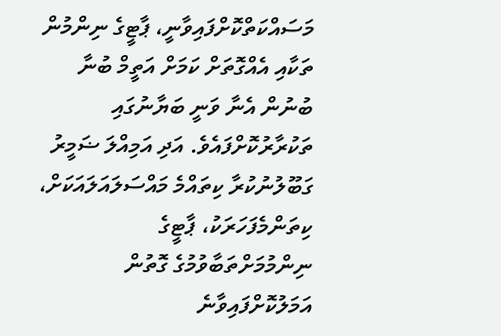މަސައްކަތްކޮށްފައިވާނީ، ޕާޓީގެ ނިންމުން ތަކާއި އެއްގޮތަށް ކަމަށް އަތީމް ބުނާ ބުނުން އެނާ ވަނީ ބަޔާނުގައި ތަކުރާރުކޮށްފައެވެ. އަދި އަމިއްލަ ޟަމީރު ގަބޫލުނުކުރާ ކިތައްމެ މައްސަލައަލައަކަށް، ކިތަންމެފަހަރަކު، ޕާޓީގެ ނިންމުމަށްތަބާވުމުގެ ގޮތުން އަމަލުކޮށްފައިވާނެ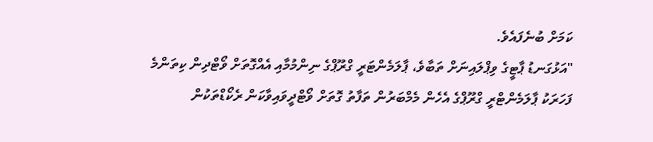ކަމަށް ބުނެފައެވެ.
"އަޅުގަނޑު ޕާޓީގެ ވިޕްލައިނަށް ތަބާވެ، ޕާލަމެންޓަރީ ގްރޫޕްގެ ނިންމުމާއި އެއްގޮތަށް ވޯޓްދިން ކިތަންމެ ފަހަރަކު ޕާލަމެންޓްރީ ގްރޫޕްގެ އެހެން މެމްބަރުން ތަފާތު ގޮތަށް ވޯޓްދީވައިވާކަން ރެކޯޑްތަކުން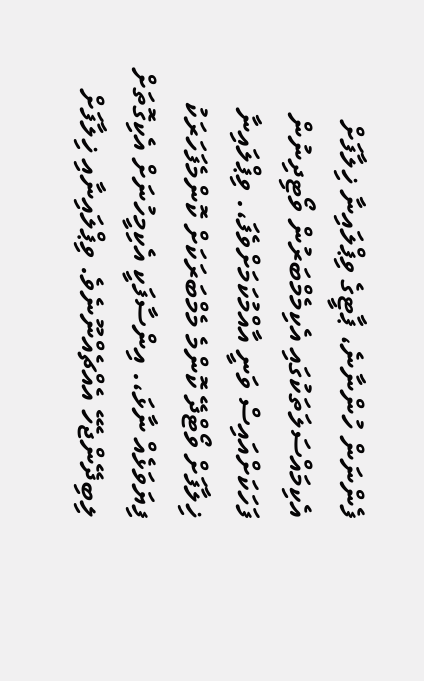ފެންނަން ހުންނާނެ، ޕާޓީގެ ވިޕްލައިނާ ޚިލާފަށް އެކިމައްސަލަތަކުގައި އެކިމެމްބަރުން ވޯޓިދިނުން ފަހަކަށްއައިސް ވަނީ އާއްމުކަމަށްވެފަ،. ވިޕްލައިނާ ޚިލާފަށް ވޯޓްދޭ ކޮންމެ މެމްބަރަކަށް ކޮންމެފަހަރަކު ފިޔަވަޅެއް ނާޅަ،. އިންސާފަކީ އެކިމީހުނަށް އެކިގޮތަށް ލިބިދޭންޖެހޭ އެއްޗެއްނޫނެވެ. ވިޕްލައިނާއި ޚިލާފަށް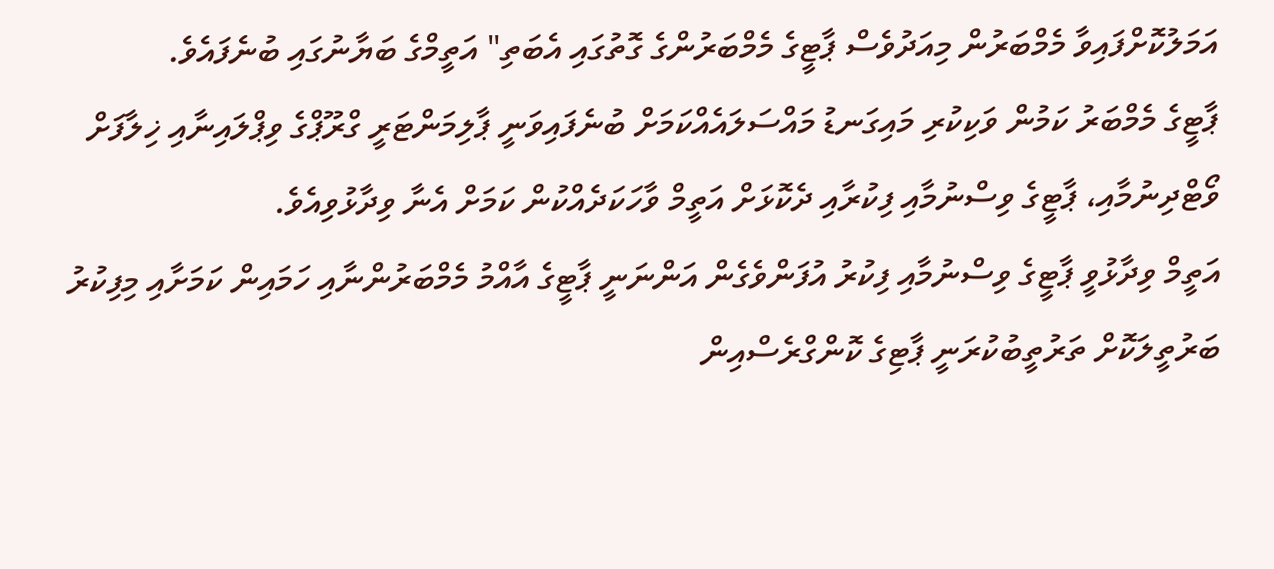އަމަލުކޮށްފައިވާ މެމްބަރުން މިއަދުވެސް ޕާޓީގެ މެމްބަރުންގެ ގޮތުގައި އެބަތި" އަތީމްގެ ބަޔާނުގައި ބުނެފައެވެ.
ޕާޓީގެ މެމްބަރު ކަމުން ވަކިކުރި މައިގަނޑު މައްސަލައެއްކަމަށް ބުނެފައިވަނީ ޕާލިމަންޓަރީ ގްރޫޕްގެ ވިޕްލައިނާއި ޚިލާފަށް ވޯޓްދިނުމާއި، ޕާޓީގެ ވިސްނުމާއި ފިކުރާއި ދެކޮޅަށް އަތީމް ވާހަކަދެއްކުން ކަމަށް އެނާ ވިދާޅުވިއެވެ.
އަތީމް ވިދާޅުވީ ޕާޓީގެ ވިސްނުމާއި ފިކުރު އުފަންވެގެން އަންނަނީ ޕާޓީގެ އާއްމު މެމްބަރުންނާއި ހަމައިން ކަމަށާއި މިފިކުރު ބަރުތީލަކޮށް ތަރުތީބުކުރަނީ ޕާޓިގެ ކޮންގްރެސްއިން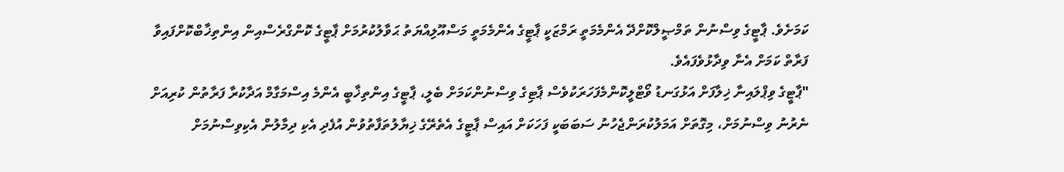ކަމަށެވެ. ޕާޓީގެ ވިސްނުން ތަމްޞީލްކޮށްދޭ އެންމެމަތީ ރަމްޒަކީ ޕާޓީގެ އެންމެމަތީ މަސްއޫލިއްޔަތު ޙަވާލުކުރުމަށް ޕާޓީގެ ކޮންގްރެސްއިން އިންތިޚާބްކޮށްފައިވާ ފަރާތް ކަމަށް އެނާ ވިދާޅުވެފައެވެ.
"ޕާޓީގެ ވިޕްލައިނާ ޚިލާފަށް އަޅުގަނޑު ވޯޓްލީކޮންމެފަހަރަކުވެސް ޕާޓިގެ ވިސްނުންކަމަށް ބެލީ، ޕާޓީގެ އިންތިޚާބީ އެންމެ އިސްމަގާމް އަދާކުރާ ފަރާތުން ކުރިއަށް ނެރުނު ވިސްނުމަށް، މިގޮތަށް އަމަލުކުރަންޖެހުނު ސަބަބަކީ ފަހަކަށް އައިސް ޕާޓީގެ އެތެރޭގެ ޚިޔާލުތަފާތުވުން އުފެދި އެކި ދިމާލުން އެކިވިސްނުމަށް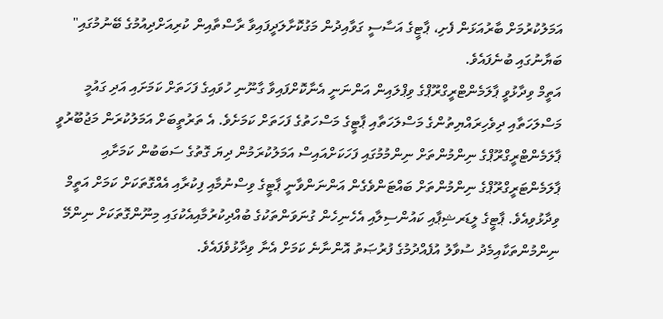އަމަލުކުރުމަށް ބާރުއަޅަން ފެށި، ޕާޓީގެ އަސާސީ ގަވާއިދުން މަގުކޮށާލަދީފައިވާ ރާސްތާއިން ކުރިއަށްދިއުމުގެ ބޭނުމުގައި" ބަޔާނުގައި ބުނެފައެވެ.
އަތީމް ވިދާޅުވީ ޕާލަމެންޓްރީގްރޫޕްގެ ވިޕްލައިން އަންނަނީ އެނާކޮށްފައިވާ ގާނޫނި ހުވައިގެ ފަހަތަށް ކަމަށައި އަދި ގައުމީ މަސްލަހަތާއި ދިވެހިރައްޔިތުންގެ މަސްލަހަތާއި ޕާޓީގެ މަސްހަތުގެ ފަހަތަށް ކަމަށެވެ. އެ ތަރުތީބަށް އަމަލުކުރަން މަޖުބޫރުވީ ޕާލަމެންޓްރީގްރޫޕްގެ ނިންމުންތަށް ނިންމުމުގައި ފަހަކަށްއައިސް އަމަލުކުރަމުން ދިޔަ ގޮތުގެ ސަބަބުން ކަމަށާއި ޕާލަމެންޓަރީގްރޫޕްގެ ނިންމުންތަށް ބައްޓަންވެގެން އަންނަންވާނީ ޕާޓީގެ ވިސްނުމާއި ފިކުރާއި އެއްގޮތަކަށް ކަމަށް އަތީމް ވިދާޅުވިއެވެ. ޕާޓީގެ ލީޑަރޝިޕާއި ކައުންސިލާއި އެހެނިހެން ގުނަވަންތަކުގެ ބުއްދިކުރުމާއިއެކުގައި މިނޫންގޮތަކަށް ނިންމޭ ނިންމުންތަކާއިމެދު ސުވާލު އުފެއްދުމުގެ ފުރުޞަތު އޮންނާނެ ކަމަށް އެނާ ވިދާޅުވެފައެވެ.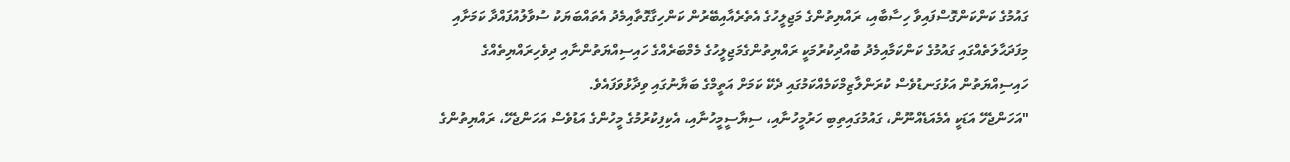ގައުމުގެ ކަންކަންގޮސްފައިވާ ހިސާބާއި، ރައްޔިތުންގެ މަޖިލީހުގެ އެތެރެއާއިބޭރުން ކަންހިގާގޮތާއިމެދު އެތައްބަޔަކު ސުވާލުއުފައްދާ ކަމަށާއި މިފަދަޙާލަތެއްގައި ގައުމުގެ ކަންކަމާއިމެދު ބުއްދިކުރުމަކީ ރައްޔިތުންގެމަޖިލީހުގެ މެމްބަރެއްގެ ހައިސިއްޔަތުންނާއި ދިވެހިރައްޔިތެއްގެ ހައިސިއްޔަތުން އަޅުގަނޑުވެސް ކުރަންލާޒިމްކަމެއްކަމުގައި ދެކޭ ކަމަށް އަތީމްގެ ބަޔާނުގައި ވިދާޅުވަފައެވެ.
"އަހަންޖެހޭ އަޑަކީ އެމެއަޑެއްނޫން، ގައުމުގައިތިބި ހަރުމީހުނާއި، ސިޔާސީމީހުނާއި، އެކިފިކުރުމުގެ މީހުންގެ އަޑުވެސް އަހަންޖެހޭ، ރައްޔިތުންގެ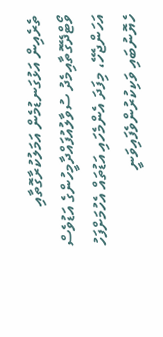ތެރެއިން އަޅުގަނޑުމެން އަމަލުކުރާގޮތާއި ވޯޓްދޭގޮތާއިމެދު ސުވާލުއުފައްދާމީހުންގެ އަޑުވެސް އަހަންޖެހޭ، މިފަދަ އެންމެހައި އަޑުތައް އެހުމަށްފަހު ހެޔޮނުބައި ވަކިކުރުންވެފައިވަނީ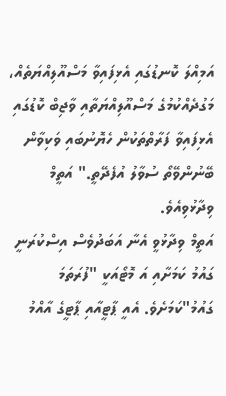އަމިއްލަ ކޮނޑުގައި އެޅިފައިވާ މަސްއޫލިއްޔަތެއް، މަގުދެއްކުމުގެ މަސްއޫލިއްޔަތާއި ވާޖިބް ކޮޑުގައި އެޅިފައިވާ ފަރާތްތަކުން ހެޔޮނުބައި ވަކިވާން ބޭނުންވޭތޯ ސުވާލު އުފެދޭތީ." އަތީމް ވިދާޅުވިއެވެ.
އަތީމް ވިދާޅުވީ އެނާ އަބަދުވެސް އިސްކުރަނީ ގައުމު ކަމަށާއި އަ މޮޓޯއަކީ "ފުރަތަމަ ގައުމު"ކަމަށެވެ. އެއީ ޕާޓީއާއި ޕާޓީގެ އާއްމު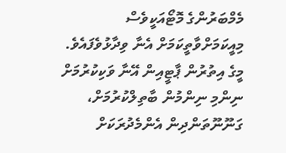މެމްބަރުންގެ މޮޓޯއަކީވެސް މިއީކަމަށްވާތީކަމަށް އެނާ ވިދާޅުވެފައެވެ.
މީގެ އިތުރުން ޕާޓީއިން އޭނާ ވަކިކުރުމަށް ނިންމި ނިންމުން ބާތިލްކުރުމަށް، ގަނޫނޫތަންދިން އެންމެދުރަކަށް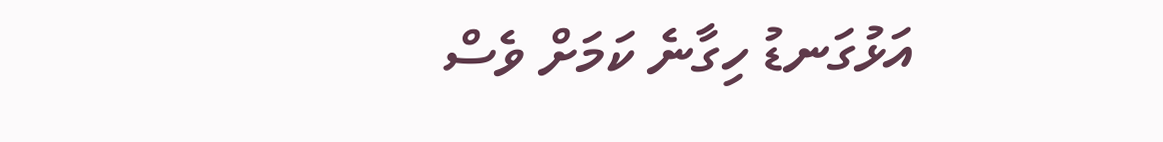އަޅުގަނޑު ހިގާނެ ކަމަށް ވެސް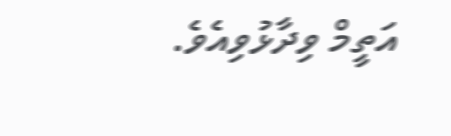އަތީމް ވިދާޅުވިއެވެ.